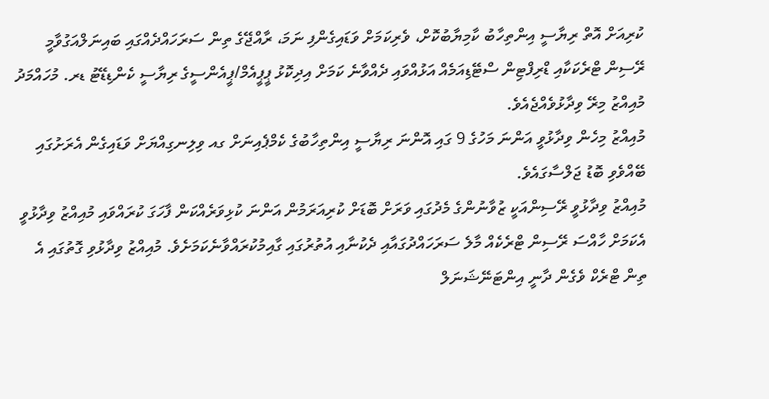ކުރިއަށް އޮތް ރިޔާސީ އިންތިހާބު ކާމިޔާބުކޮށް، ވެރިކަމަށް ވަޑައިގެންފި ނަމަ، ރާއްޖޭގެ ތިން ސަރަހައްދެއްގައި ބައިނަލްއަގުވާމީ ރޭސިން ޓްރެކަކާއި ޑްރިފްޓިން ސްޓޭޑިއަމެއް އަޅުއްވައި ދެއްވާނެ ކަމަށް އިދިކޮޅު ޕީޕީއެމް/ޕީއެންސީގެ ރިޔާސީ ކެންޑިޑޭޓު ޑރ. މުހައްމަދު މުއިއްޒު މިރޭ ވިދާޅުވެއްޖެއެވެ.
މުއިއްޒު މިހެން ވިދާޅުވީ އަންނަ މަހުގެ 9 ގައި އޮންނަ ރިޔާސީ އިންތިހާބުގެ ކެމްޕެއިނަށް ގއ ވިލިނގިއްޔަށް ވަޑައިގެން އެރަށުގައި ބޭއްވެވި ބޮޑު ޖަލްސާގައެވެ.
މުއިއްޒު ވިދާޅުވީ ރޭސިންއަކީ ޒުވާނުންގެ މެދުގައި ވަރަށް ބޮޑަށް ކުރިއަރަމުން އަންނަ ކުޅިވަރެއްކަން ފާހަގަ ކުރައްވައި މުއިއްޒު ވިދާޅުވީ އެކަމަށް ހާއްސަ ރޭސިން ޓްރެކެއް މާލެ ސަރަހައްދުގައާއި ދެކުނާއި އުތުރުގައި ގާއިމުކުރައްވާނެކަމަށެވެ. މުއިއްޒު ވިދާޅުވި ގޮތުގައި އެ ތިން ޓްރެކް ވެގެން ދާނީ އިންޓަނޭޝަނަލް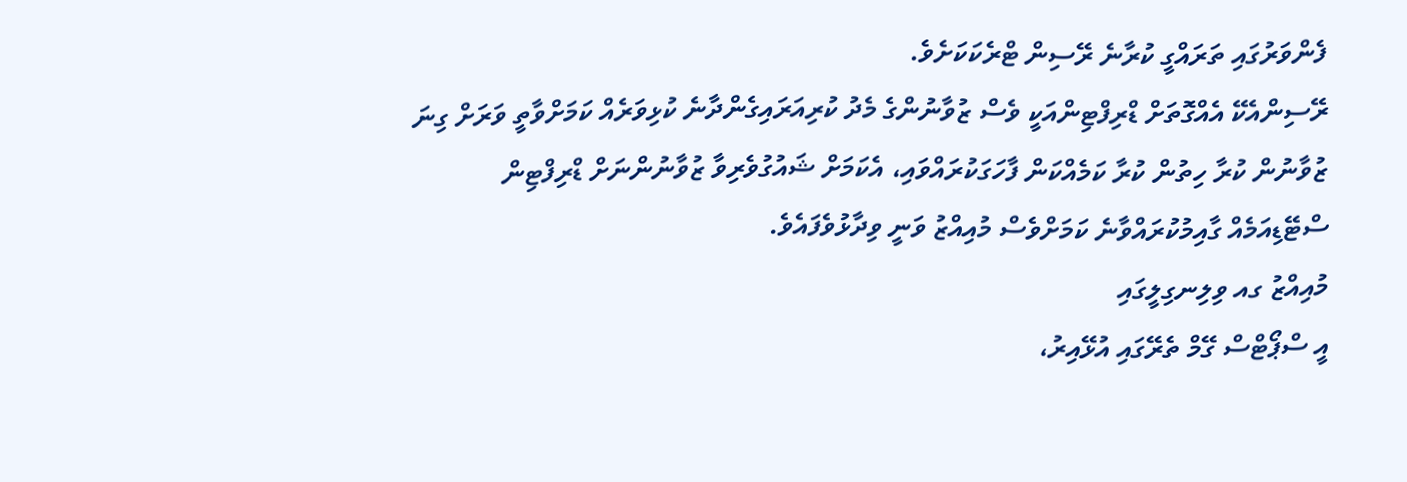ފެންވަރުގައި ތަރައްގީ ކުރާނެ ރޭސިން ޓްރެކަކަށެވެ.
ރޭސިންއެކޭ އެއްގޮތަށް ޑްރިފްޓިންއަކީ ވެސް ޒުވާނުންގެ މެދު ކުރިއަރައިގެންދާނެ ކުޅިވަރެއް ކަމަށްވާތީ ވަރަށް ގިނަ ޒުވާނުން ކުރާ ހިތުން ކުރާ ކަމެއްކަން ފާހަގަކުރައްވައި، އެކަމަށް ޝައުގުވެރިވާ ޒުވާނުންނަށް ޑްރިފްޓިން ސްޓޭޑިއަމެއް ގާއިމުކުރައްވާނެ ކަމަށްވެސް މުއިއްޒު ވަނީ ވިދާޅުވެފައެވެ.
މުއިއްޒު ގއ ވިލިނގިލީގައި
އީ ސްޕޯޓްސް ގޭމް ތެރޭގައި އުޅޭއިރު،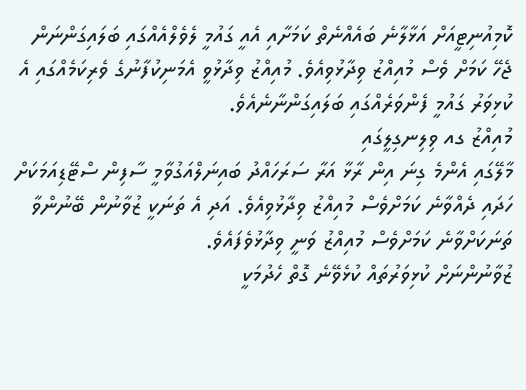ކޮމިއުނިޓީއަށް އަޅާލާނެ ބައެއްނެތް ކަމަށާއި އެއީ ގައުމީ ލެވެލްއެއްގައި ބަލައިގަންނަން ޖެހޭ ކަމަށް ވެސް މުއިއްޒު ވިދާޅުވިއެވެ. މުއިއްޒު ވިދާޅުވީ އެމަނިކުފާނުގެ ވެރިކަމެއްގައި އެ ކުޅިވަރު ގައުމީ ފެންވަރެއްގައި ބަލައިގަންނާނެއެވެ.
މުއިއްޒު ގއ ވިލިނގިލީގައި
މާލޭގައި އެންމެ ގިނަ އިން ރާޅާ އަރާ ސަރަހައްދު ބައިނަލްއަގުވާމީ ސާފިން ސްޓޭޑިއަމަކަށް ހަދައި ދެއްވާނެ ކަމަށްވެސް މުއިއްޒު ވިދާޅުވިއެވެ. އަދި އެ ތަނަކީ ޒުވާނުން ބޭނުންވާ ތަނަކަށްވާނެ ކަމަށްވެސް މުއިއްޒު ވަނީ ވިދާޅުވެފައެވެ.
ޒުވާނުންނަށް ކުޅިވަރުތައް ކުޅެވޭނެ ގޮތް ހެދުމަކީ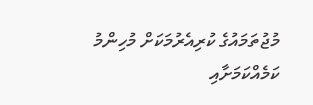މުޖުތަމައުގެ ކުރިއެރުމަކަށް މުހިންމު ކަމެއްކަމަށާއި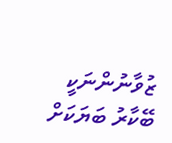ޒުވާނުންނަކީ ބޭކާރު ބަޔަކަށް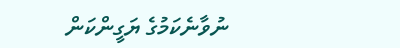ނުވާނެކަމުގެ ޔަގީންކަން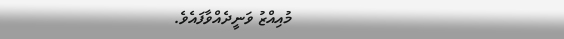މުއިއްޒު ވަނީދެއްވާފައެވެ.